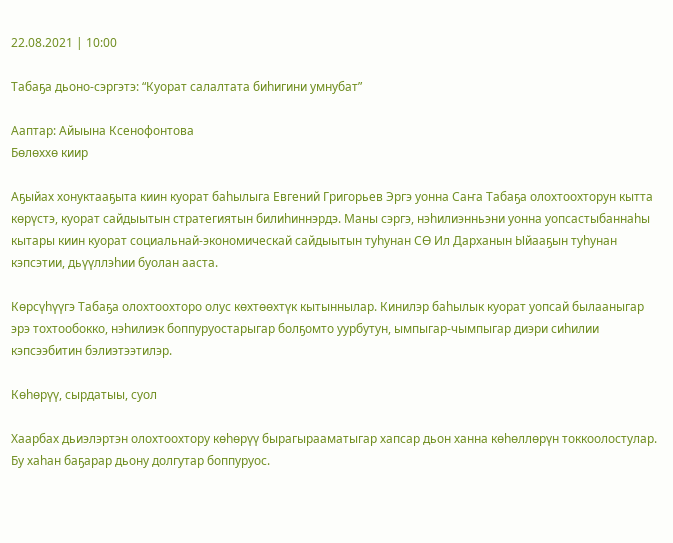22.08.2021 | 10:00

Табаҕа дьоно-сэргэтэ: “Куорат салалтата биһигини умнубат”

Ааптар: Айыына Ксенофонтова
Бөлөххө киир

Аҕыйах хонуктааҕыта киин куорат баһылыга Евгений Григорьев Эргэ уонна Саҥа Табаҕа олохтоохторун кытта көрүстэ, куорат сайдыытын стратегиятын билиһиннэрдэ. Маны сэргэ, нэһилиэнньэни уонна уопсастыбаннаһы кытары киин куорат социальнай-экономическай сайдыытын туһунан СӨ Ил Дарханын Ыйааҕын туһунан кэпсэтии, дьүүллэһии буолан ааста.

Көрсүһүүгэ Табаҕа олохтоохторо олус көхтөөхтүк кытыннылар. Кинилэр баһылык куорат уопсай былааныгар эрэ тохтообокко, нэһилиэк боппуруостарыгар болҕомто уурбутун, ымпыгар-чымпыгар диэри сиһилии кэпсээбитин бэлиэтээтилэр.

Көһөрүү, сырдатыы, суол

Хаарбах дьиэлэртэн олохтоохтору көһөрүү бырагырааматыгар хапсар дьон ханна көһөллөрүн токкоолостулар. Бу хаһан баҕарар дьону долгутар боппуруос.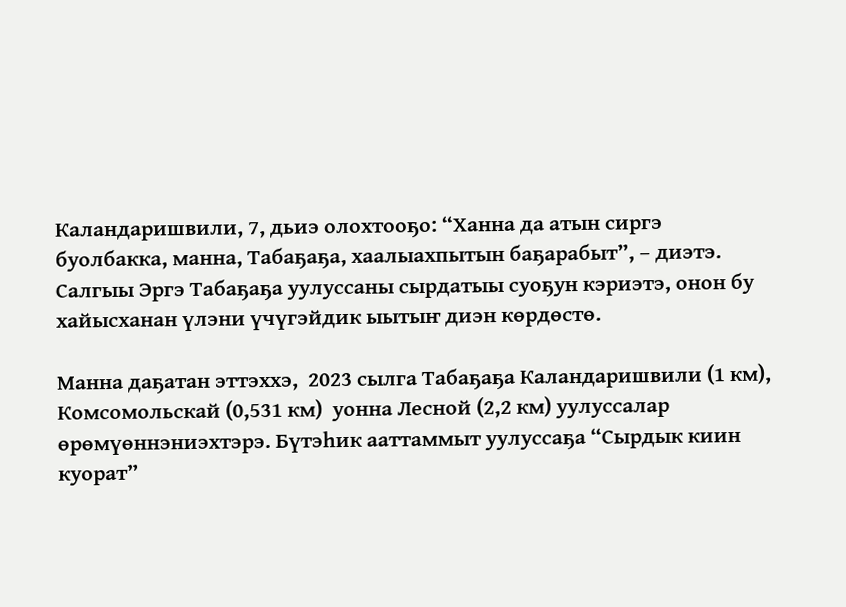Каландаришвили, 7, дьиэ олохтооҕо: “Ханна да атын сиргэ буолбакка, манна, Табаҕаҕа, хаалыахпытын баҕарабыт”, – диэтэ. Салгыы Эргэ Табаҕаҕа уулуссаны сырдатыы суоҕун кэриэтэ, онон бу хайысханан үлэни үчүгэйдик ыытыҥ диэн көрдөстө.

Манна даҕатан эттэххэ,  2023 сылга Табаҕаҕа Каландаришвили (1 км), Комсомольскай (0,531 км)  уонна Лесной (2,2 км) уулуссалар өрөмүөннэниэхтэрэ. Бүтэһик ааттаммыт уулуссаҕа “Сырдык киин куорат”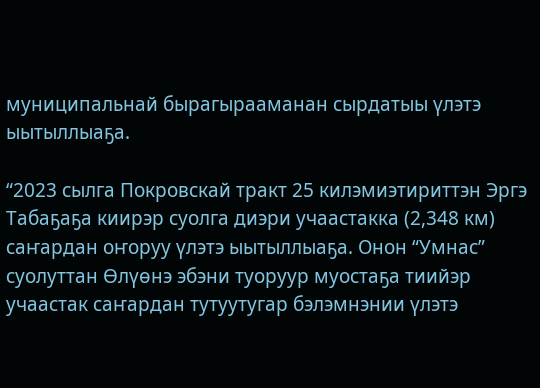муниципальнай бырагырааманан сырдатыы үлэтэ ыытыллыаҕа.

“2023 сылга Покровскай тракт 25 килэмиэтириттэн Эргэ Табаҕаҕа киирэр суолга диэри учаастакка (2,348 км) саҥардан оҥоруу үлэтэ ыытыллыаҕа. Онон “Умнас” суолуттан Өлүөнэ эбэни туоруур муостаҕа тиийэр учаастак саҥардан тутуутугар бэлэмнэнии үлэтэ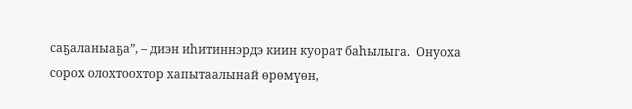саҕаланыаҕа”, – диэн иһитиннэрдэ киин куорат баһылыга.  Онуоха сорох олохтоохтор хапытаалынай өрөмүөн,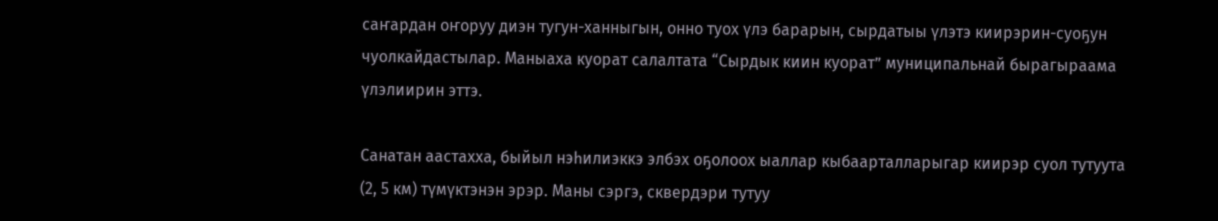саҥардан оҥоруу диэн тугун-ханныгын, онно туох үлэ барарын, сырдатыы үлэтэ киирэрин-суоҕун чуолкайдастылар. Маныаха куорат салалтата “Сырдык киин куорат” муниципальнай бырагыраама үлэлиирин эттэ.

Санатан аастахха, быйыл нэһилиэккэ элбэх оҕолоох ыаллар кыбаарталларыгар киирэр суол тутуута (2, 5 км) түмүктэнэн эрэр. Маны сэргэ, сквердэри тутуу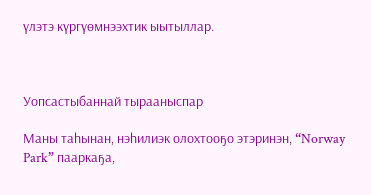үлэтэ күргүөмнээхтик ыытыллар.



Уопсастыбаннай тырааныспар

Маны таһынан, нэһилиэк олохтооҕо этэринэн, “Norway Park” пааркаҕа,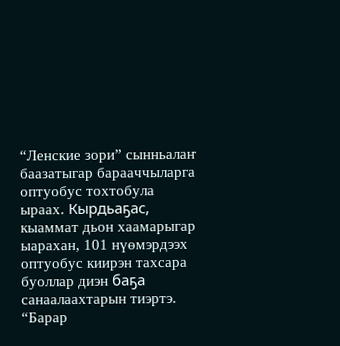“Ленские зори” сынньалаҥ баазатыгар барааччыларга оптуобус тохтобула ыраах. Кырдьаҕас, кыаммат дьон хаамарыгар ыарахан, 101 нүөмэрдээх оптуобус киирэн тахсара буоллар диэн баҕа санаалаахтарын тиэртэ. “Барар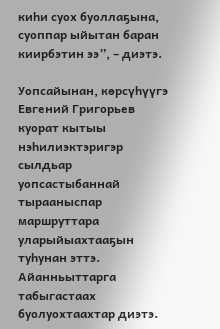киһи суох буоллаҕына, суоппар ыйытан баран киирбэтин ээ”, – диэтэ.

Уопсайынан, көрсүһүүгэ Евгений Григорьев куорат кытыы нэһилиэктэригэр сылдьар уопсастыбаннай тырааныспар маршруттара уларыйыахтааҕын туһунан эттэ. Айанньыттарга табыгастаах буолуохтаахтар диэтэ.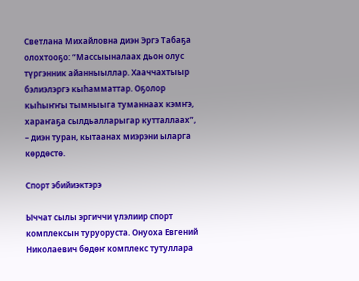Светлана Михайловна диэн Эргэ Табаҕа олохтооҕо: “Массыыналаах дьон олус түргэнник айанныыллар. Хааччахтыыр бэлиэлэргэ кыһамматтар. Оҕолор кыһыҥҥы тымныыга туманнаах кэмҥэ, хараҥаҕа сылдьалларыгар кутталлаах”, – диэн туран, кытаанах миэрэни ыларга көрдөстө.

Спорт эбийиэктэрэ

Ыччат сылы эргиччи үлэлиир спорт комплексын туруоруста. Онуоха Евгений Николаевич бөдөҥ комплекс тутуллара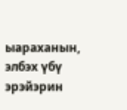ыараханын, элбэх үбү эрэйэрин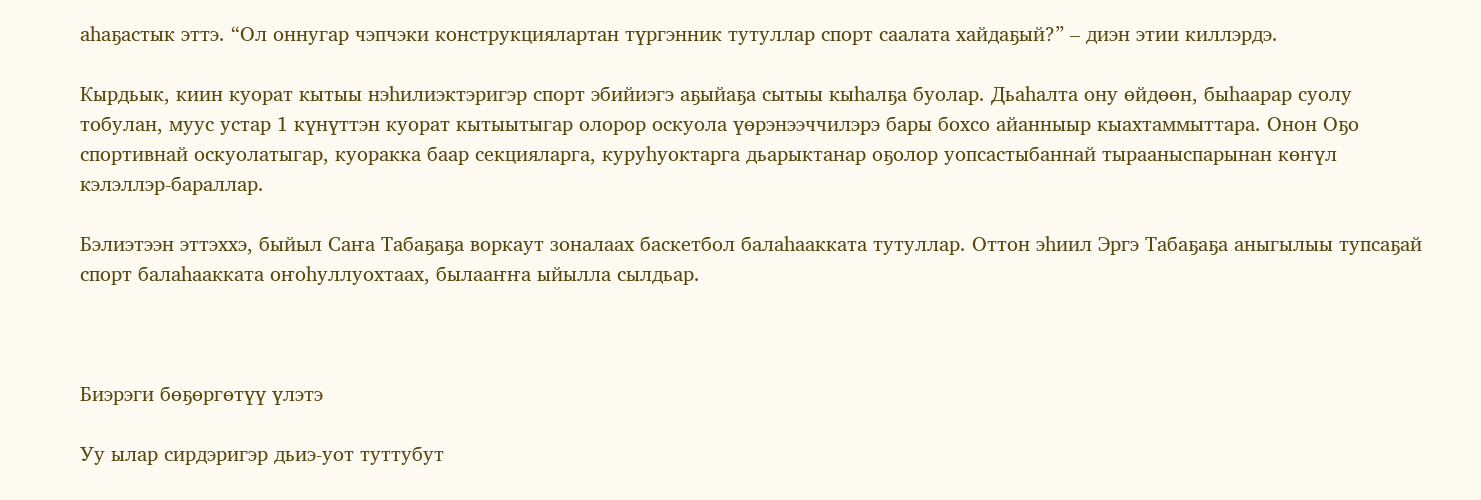аһаҕастык эттэ. “Ол оннугар чэпчэки конструкциялартан түргэнник тутуллар спорт саалата хайдаҕый?” – диэн этии киллэрдэ.

Кырдьык, киин куорат кытыы нэһилиэктэригэр спорт эбийиэгэ аҕыйаҕа сытыы кыһалҕа буолар. Дьаһалта ону өйдөөн, быһаарар суолу тобулан, муус устар 1 күнүттэн куорат кытыытыгар олорор оскуола үөрэнээччилэрэ бары бохсо айанныыр кыахтаммыттара. Онон Оҕо спортивнай оскуолатыгар, куоракка баар секцияларга, куруһуоктарга дьарыктанар оҕолор уопсастыбаннай тырааныспарынан көҥүл кэлэллэр-бараллар.

Бэлиэтээн эттэххэ, быйыл Саҥа Табаҕаҕа воркаут зоналаах баскетбол балаһаакката тутуллар. Оттон эһиил Эргэ Табаҕаҕа аныгылыы тупсаҕай спорт балаһаакката оҥоһуллуохтаах, былааҥҥа ыйылла сылдьар.



Биэрэги бөҕөргөтүү үлэтэ

Уу ылар сирдэригэр дьиэ-уот туттубут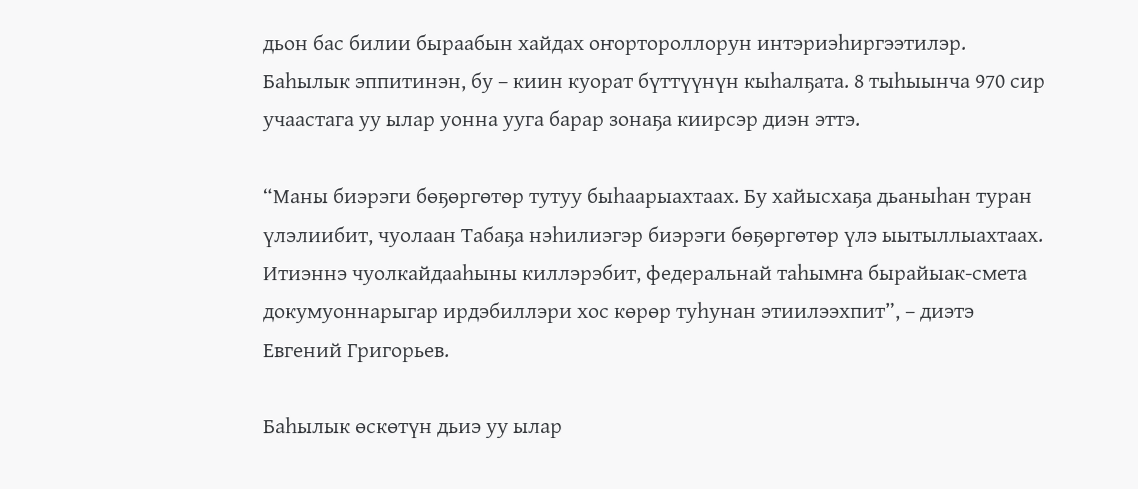дьон бас билии быраабын хайдах оҥортороллорун интэриэһиргээтилэр. Баһылык эппитинэн, бу – киин куорат бүттүүнүн кыһалҕата. 8 тыһыынча 970 сир учаастага уу ылар уонна ууга барар зонаҕа киирсэр диэн эттэ.

“Маны биэрэги бөҕөргөтөр тутуу быһаарыахтаах. Бу хайысхаҕа дьаныһан туран үлэлиибит, чуолаан Табаҕа нэһилиэгэр биэрэги бөҕөргөтөр үлэ ыытыллыахтаах. Итиэннэ чуолкайдааһыны киллэрэбит, федеральнай таһымҥа бырайыак-смета докумуоннарыгар ирдэбиллэри хос көрөр туһунан этиилээхпит”, – диэтэ Евгений Григорьев.

Баһылык өскөтүн дьиэ уу ылар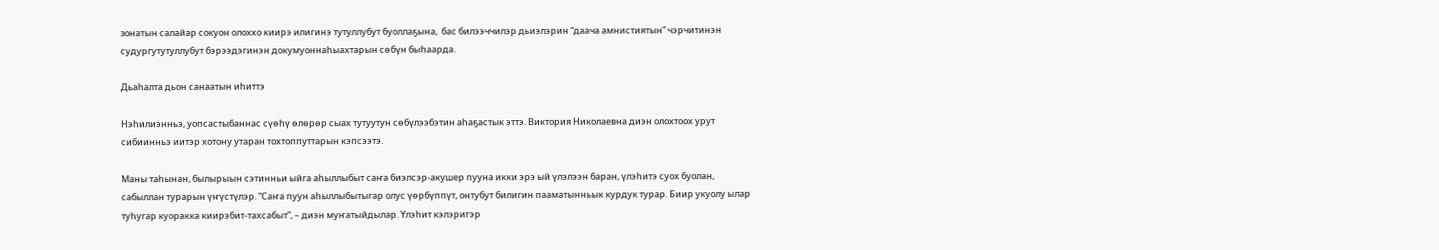зонатын салайар сокуон олоххо киирэ илигинэ тутуллубут буоллаҕына,  бас билээччилэр дьиэлэрин “даача амнистиятын” чэрчитинэн судургутутуллубут бэрээдэгинэн докумуоннаһыахтарын сөбүн быһаарда.

Дьаһалта дьон санаатын иһиттэ

Нэһилиэнньэ, уопсастыбаннас сүөһү өлөрөр сыах тутуутун сөбүлээбэтин аһаҕастык эттэ. Виктория Николаевна диэн олохтоох урут сибиинньэ иитэр хотону утаран тохтоппуттарын кэпсээтэ.

Маны таһынан, былырыын сэтинньи ыйга аһыллыбыт саҥа биэлсэр-акушер пууна икки эрэ ый үлэлээн баран, үлэһитэ суох буолан, сабыллан турарын үҥүстүлэр. “Саҥа пуун аһыллыбытыгар олус үөрбүппүт, онтубут билигин пааматынньык курдук турар. Биир укуолу ылар туһугар куоракка киирэбит-тахсабыт”, – диэн муҥатыйдылар. Үлэһит кэлэригэр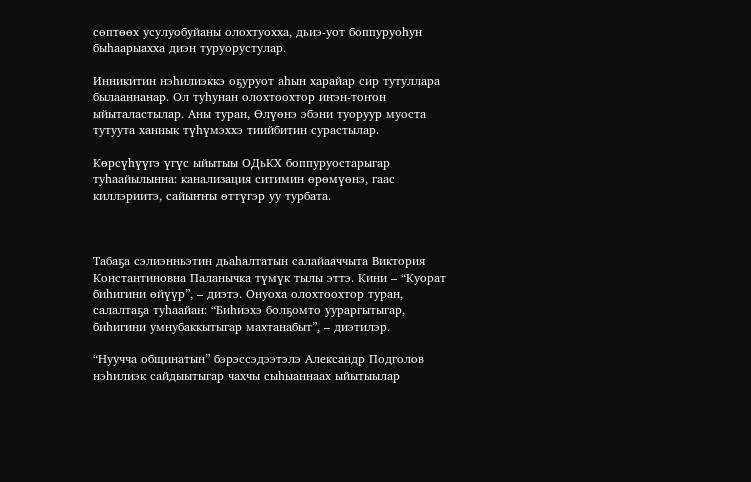сөптөөх усулуобуйаны олохтуохха, дьиэ-уот боппуруоһун быһаарыахха диэн туруорустулар.

Инникитин нэһилиэккэ оҕуруот аһын харайар сир тутуллара былааннанар. Ол туһунан олохтоохтор иҥэн-тоҥон ыйыталастылар. Аны туран, Өлүөнэ эбэни туоруур муоста тутуута ханнык түһүмэххэ тиийбитин сурастылар.

Көрсүһүүгэ үгүс ыйытыы ОДьКХ боппуруостарыгар туһаайылынна: канализация ситимин өрөмүөнэ, гаас киллэриитэ, сайыҥҥы өттүгэр уу турбата.



Табаҕа сэлиэнньэтин дьаһалтатын салайааччыта Виктория Константиновна Паланычка түмүк тылы эттэ. Кини – “Куорат биһигини өйүүр”, – диэтэ. Онуоха олохтоохтор туран, салалтаҕа туһаайан: “Биһиэхэ болҕомто уураргытыгар, биһигини умнубаккытыгар махтанабыт”, – диэтилэр.

“Нуучча общинатын” бэрэссэдээтэлэ Александр Подголов нэһилиэк сайдыытыгар чахчы сыһыаннаах ыйытыылар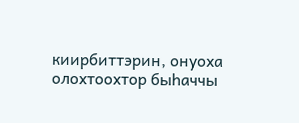киирбиттэрин, онуоха олохтоохтор быһаччы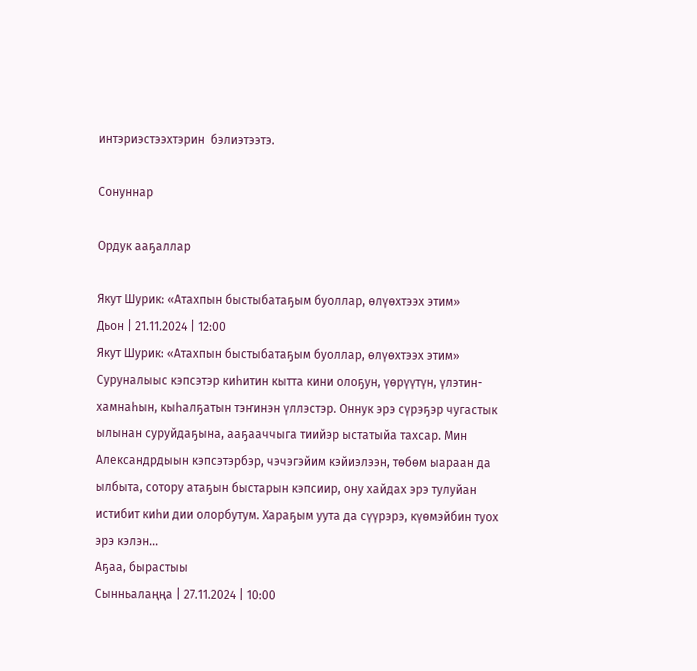интэриэстээхтэрин  бэлиэтээтэ.

Сонуннар

Ордук ааҕаллар

Якут Шурик: «Атахпын быстыбатаҕым буоллар, өлүөхтээх этим»
Дьон | 21.11.2024 | 12:00
Якут Шурик: «Атахпын быстыбатаҕым буоллар, өлүөхтээх этим»
Суруналыыс кэпсэтэр киһитин кытта кини олоҕун, үөрүүтүн, үлэтин-хамнаһын, кыһалҕатын тэҥинэн үллэстэр. Оннук эрэ сүрэҕэр чугастык ылынан суруйдаҕына, ааҕааччыга тиийэр ыстатыйа тахсар. Мин Александрдыын кэпсэтэрбэр, чэчэгэйим кэйиэлээн, төбөм ыараан да ылбыта, сотору атаҕын быстарын кэпсиир, ону хайдах эрэ тулуйан истибит киһи дии олорбутум. Хараҕым уута да сүүрэрэ, күөмэйбин туох эрэ кэлэн...
Аҕаа, бырастыы
Сынньалаңңа | 27.11.2024 | 10:00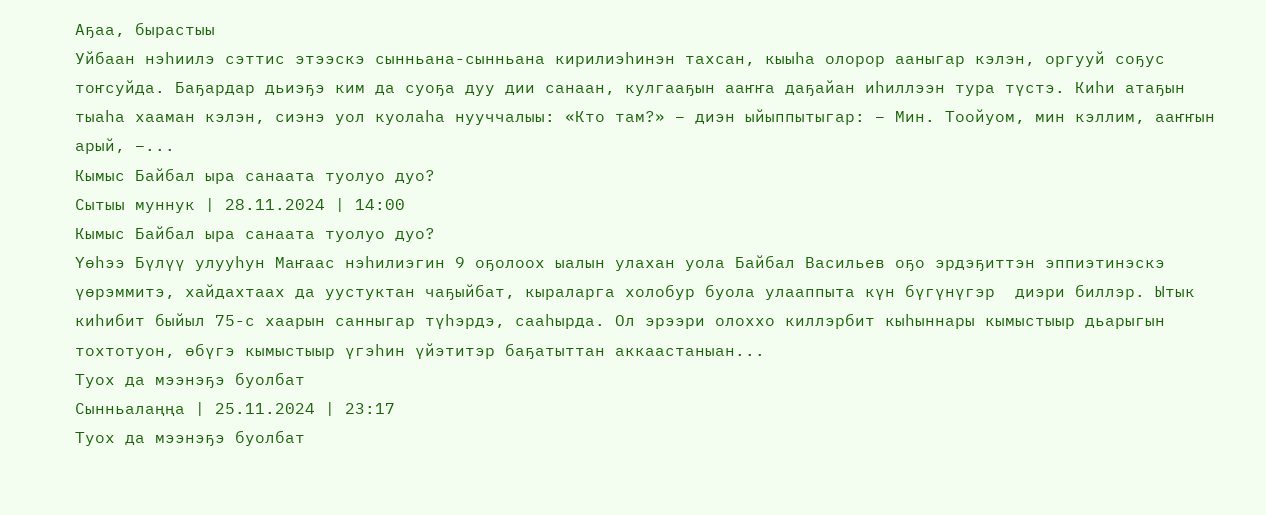Аҕаа, бырастыы
Уйбаан нэһиилэ сэттис этээскэ сынньана-сынньана кирилиэһинэн тахсан, кыыһа олорор ааныгар кэлэн, оргууй соҕус тоҥсуйда. Баҕардар дьиэҕэ ким да суоҕа дуу дии санаан, кулгааҕын ааҥҥа даҕайан иһиллээн тура түстэ. Киһи атаҕын тыаһа хааман кэлэн, сиэнэ уол куолаһа нууччалыы: «Кто там?» – диэн ыйыппытыгар: – Мин. Тоойуом, мин кэллим, ааҥҥын арый, –...
Кымыс Байбал ыра санаата туолуо дуо?
Сытыы муннук | 28.11.2024 | 14:00
Кымыс Байбал ыра санаата туолуо дуо?
Үөһээ Бүлүү улууһун Маҥаас нэһилиэгин 9 оҕолоох ыалын улахан уола Байбал Васильев оҕо эрдэҕиттэн эппиэтинэскэ үөрэммитэ, хайдахтаах да уустуктан чаҕыйбат, кыраларга холобур буола улааппыта күн бүгүнүгэр  диэри биллэр. Ытык киһибит быйыл 75-с хаарын санныгар түһэрдэ, сааһырда. Ол эрээри олоххо киллэрбит кыһыннары кымыстыыр дьарыгын тохтотуон, өбүгэ кымыстыыр үгэһин үйэтитэр баҕатыттан аккаастаныан...
Туох да мээнэҕэ буолбат
Сынньалаңңа | 25.11.2024 | 23:17
Туох да мээнэҕэ буолбат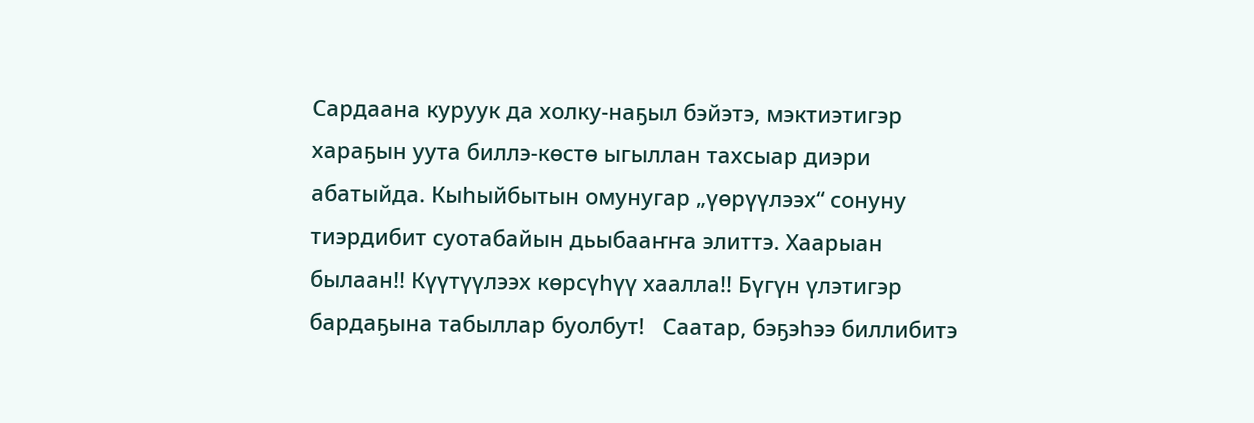Сардаана куруук да холку-наҕыл бэйэтэ, мэктиэтигэр хараҕын уута биллэ-көстө ыгыллан тахсыар диэри абатыйда. Кыһыйбытын омунугар „үөрүүлээх“ сонуну тиэрдибит суотабайын дьыбааҥҥа элиттэ. Хаарыан былаан!! Күүтүүлээх көрсүһүү хаалла!! Бүгүн үлэтигэр бардаҕына табыллар буолбут!   Саатар, бэҕэһээ биллибитэ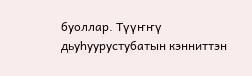буоллар. Түүҥҥү дьуһуурустубатын кэнниттэн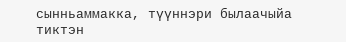сынньаммакка, түүннэри былаачыйа тиктэн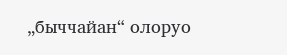„быччайан“ олоруо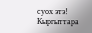суох этэ! Кыргыттара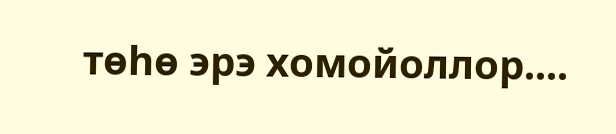төһө эрэ хомойоллор....